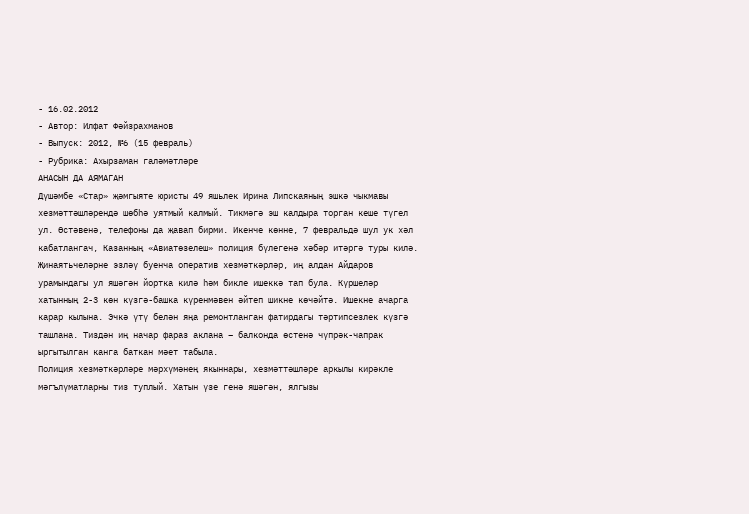- 16.02.2012
- Автор: Илфат Фәйзрахманов
- Выпуск: 2012, №6 (15 февраль)
- Рубрика: Ахырзаман галәмәтләре
АНАСЫН ДА АЯМАГАН
Дүшәмбе «Стар» җәмгыяте юристы 49 яшьлек Ирина Липскаяның эшкә чыкмавы хезмәттәшләрендә шөбһә уятмый калмый. Тикмәгә эш калдыра торган кеше түгел ул. Өстәвенә, телефоны да җавап бирми. Икенче көнне, 7 февральдә шул ук хәл кабатлангач, Казанның «Авиатөзелеш» полиция бүлегенә хәбәр итәргә туры килә. Җинаятьчеләрне эзләү буенча оператив хезмәткәрләр, иң алдан Айдаров урамындагы ул яшәгән йортка килә һәм бикле ишеккә тап була. Күршеләр хатынның 2-3 көн күзгә-башка күренмәвен әйтеп шикне көчәйтә. Ишекне ачарга карар кылына. Эчкә үтү белән яңа ремонтланган фатирдагы тәртипсезлек күзгә ташлана. Тиздән иң начар фараз аклана – балконда өстенә чүпрәк-чапрак ыргытылган канга баткан мәет табыла.
Полиция хезмәткәрләре мәрхүмәнең якыннары, хезмәттәшләре аркылы кирәкле мәгълүматларны тиз туплый. Хатын үзе генә яшәгән, ялгызы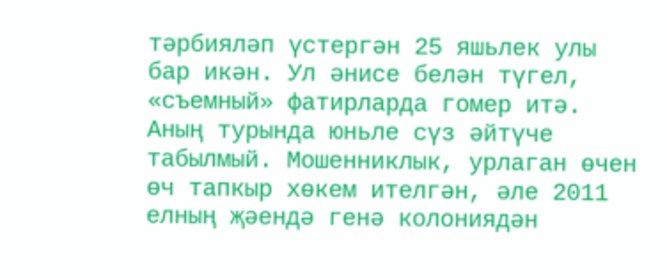тәрбияләп үстергән 25 яшьлек улы бар икән. Ул әнисе белән түгел, «съемный» фатирларда гомер итә. Аның турында юньле сүз әйтүче табылмый. Мошенниклык, урлаган өчен өч тапкыр хөкем ителгән, әле 2011 елның җәендә генә колониядән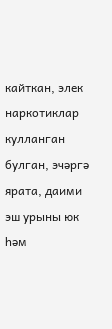кайткан, элек наркотиклар кулланган булган, эчәргә ярата, даими эш урыны юк һәм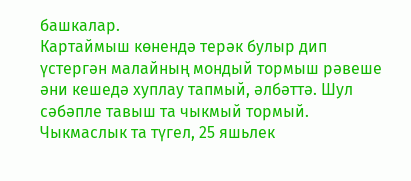башкалар.
Картаймыш көнендә терәк булыр дип үстергән малайның мондый тормыш рәвеше әни кешедә хуплау тапмый, әлбәттә. Шул сәбәпле тавыш та чыкмый тормый. Чыкмаслык та түгел, 25 яшьлек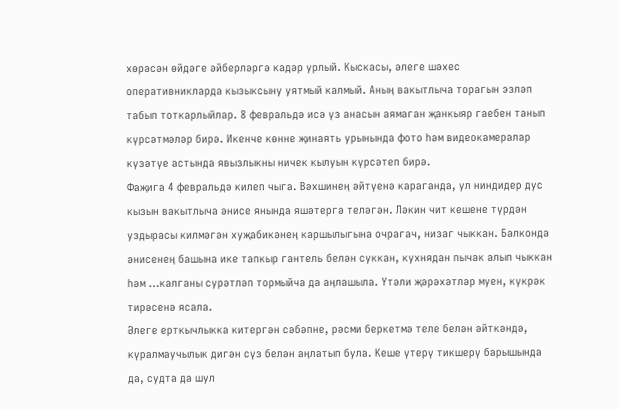хөрәсән өйдәге әйберләргә кадәр урлый. Кыскасы, әлеге шәхес оперативникларда кызыксыну уятмый калмый. Аның вакытлыча торагын эзләп табып тоткарлыйлар. 8 февральдә исә үз анасын аямаган җанкыяр гаебен танып күрсәтмәләр бирә. Икенче көнне җинаять урынында фото һәм видеокамералар күзәтүе астында явызлыкны ничек кылуын күрсәтеп бирә.
Фаҗига 4 февральдә килеп чыга. Вәхшинең әйтүенә караганда, ул ниндидер дус кызын вакытлыча әнисе янында яшәтергә теләгән. Ләкин чит кешене түрдән уздырасы килмәгән хуҗабикәнең каршылыгына очрагач, низаг чыккан. Балконда әнисенең башына ике тапкыр гантель белән суккан, кухнядан пычак алып чыккан һәм …калганы сурәтләп тормыйча да аңлашыла. Үтәли җәрәхәтләр муен, күкрәк тирәсенә ясала.
Әлеге ерткычлыкка китергән сәбәпне, рәсми беркетмә теле белән әйткәндә, күралмаучылык дигән сүз белән аңлатып була. Кеше үтерү тикшерү барышында да, судта да шул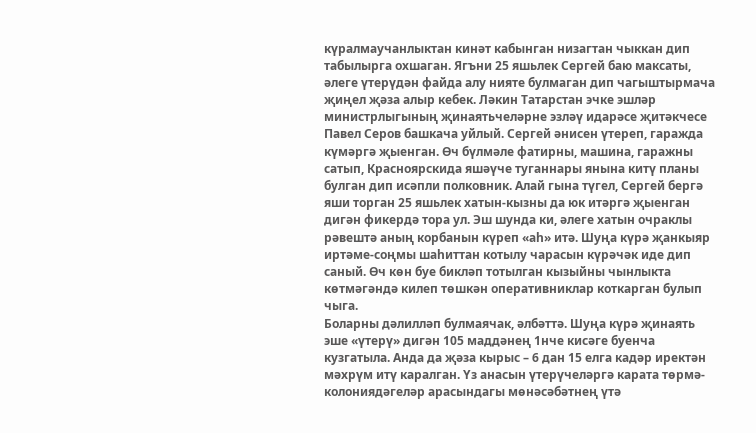күралмаучанлыктан кинәт кабынган низагтан чыккан дип табылырга охшаган. Ягъни 25 яшьлек Сергей баю максаты, әлеге үтерүдән файда алу нияте булмаган дип чагыштырмача җиңел җәза алыр кебек. Ләкин Татарстан эчке эшләр министрлыгының җинаятьчеләрне эзләү идарәсе җитәкчесе Павел Серов башкача уйлый. Сергей әнисен үтереп, гаражда күмәргә җыенган. Өч бүлмәле фатирны, машина, гаражны сатып, Красноярскида яшәүче туганнары янына китү планы булган дип исәпли полковник. Алай гына түгел, Сергей бергә яши торган 25 яшьлек хатын-кызны да юк итәргә җыенган дигән фикердә тора ул. Эш шунда ки, әлеге хатын очраклы рәвештә аның корбанын күреп «аһ» итә. Шуңа күрә җанкыяр иртәме-соңмы шаһиттан котылу чарасын күрәчәк иде дип саный. Өч көн буе бикләп тотылган кызыйны чынлыкта көтмәгәндә килеп төшкән оперативниклар коткарган булып чыга.
Боларны дәлилләп булмаячак, әлбәттә. Шуңа күрә җинаять эше «үтерү» дигән 105 маддәнең 1нче кисәге буенча кузгатыла. Анда да җәза кырыс – 6 дан 15 елга кадәр иректән мәхрүм итү каралган. Үз анасын үтерүчеләргә карата төрмә-колониядәгеләр арасындагы мөнәсәбәтнең үтә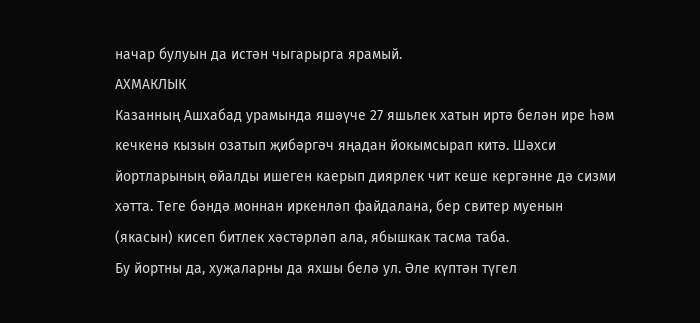начар булуын да истән чыгарырга ярамый.
АХМАКЛЫК
Казанның Ашхабад урамында яшәүче 27 яшьлек хатын иртә белән ире һәм кечкенә кызын озатып җибәргәч яңадан йокымсырап китә. Шәхси йортларының өйалды ишеген каерып диярлек чит кеше кергәнне дә сизми хәтта. Теге бәндә моннан иркенләп файдалана, бер свитер муенын (якасын) кисеп битлек хәстәрләп ала, ябышкак тасма таба.
Бу йортны да, хуҗаларны да яхшы белә ул. Әле күптән түгел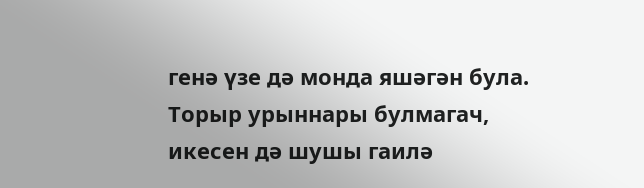генә үзе дә монда яшәгән була. Торыр урыннары булмагач, икесен дә шушы гаилә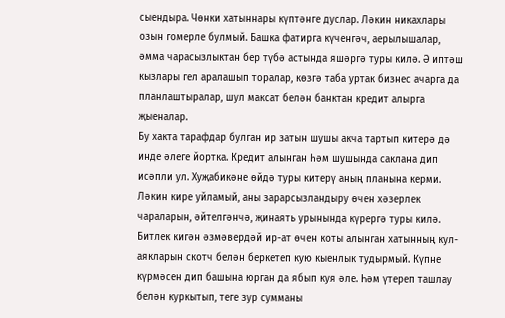сыендыра. Чөнки хатыннары күптәнге дуслар. Ләкин никахлары озын гомерле булмый. Башка фатирга күченгәч, аерылышалар, әмма чарасызлыктан бер түбә астында яшәргә туры килә. Ә иптәш кызлары гел аралашып торалар, көзгә таба уртак бизнес ачарга да планлаштыралар, шул максат белән банктан кредит алырга җыеналар.
Бу хакта тарафдар булган ир затын шушы акча тартып китерә дә инде әлеге йортка. Кредит алынган һәм шушында саклана дип исәпли ул. Хуҗабикәне өйдә туры китерү аның планына керми. Ләкин кире уйламый, аны зарарсызландыру өчен хәзерлек чараларын, әйтелгәнчә, җинаять урынында күрергә туры килә.
Битлек кигән әзмәвердәй ир-ат өчен коты алынган хатынның кул-аякларын скотч белән беркетеп кую кыенлык тудырмый. Күпне күрмәсен дип башына юрган да ябып куя әле. Һәм үтереп ташлау белән куркытып, теге зур сумманы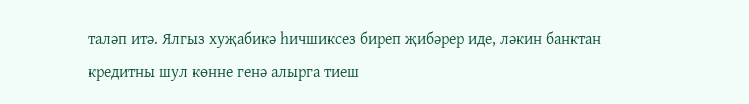таләп итә. Ялгыз хуҗабикә һичшиксез биреп җибәрер иде, ләкин банктан кредитны шул көнне генә алырга тиеш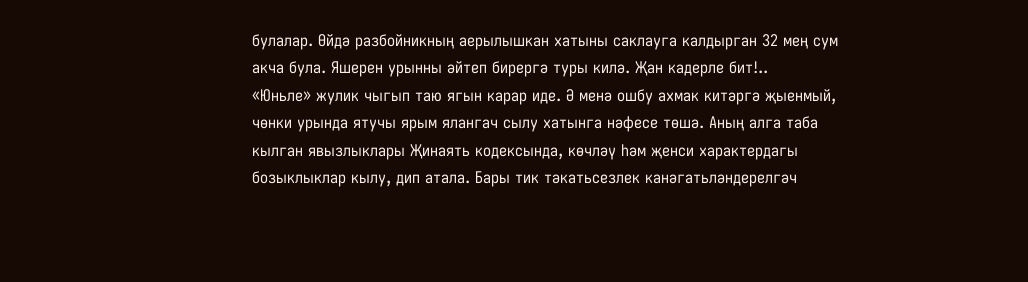булалар. Өйдә разбойникның аерылышкан хатыны саклауга калдырган 32 мең сум акча була. Яшерен урынны әйтеп бирергә туры килә. Җан кадерле бит!..
«Юньле» жулик чыгып таю ягын карар иде. Ә менә ошбу ахмак китәргә җыенмый, чөнки урында ятучы ярым ялангач сылу хатынга нәфесе төшә. Аның алга таба кылган явызлыклары Җинаять кодексында, көчләү һәм җенси характердагы бозыклыклар кылу, дип атала. Бары тик тәкатьсезлек канәгатьләндерелгәч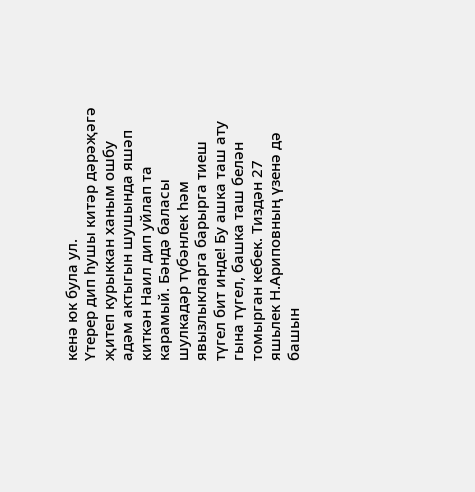кенә юк була ул.
Үтерер дип һушы китәр дәрәҗәгә җитеп курыккан ханым ошбу адәм актыгын шушында яшәп киткән Наил дип уйлап та карамый. Бәндә баласы шулкадәр түбәнлек һәм явызлыкларга барырга тиеш түгел бит инде! Бу ашка таш ату гына түгел, башка таш белән томырган кебек. Тиздән 27 яшьлек Н.Ариповның үзенә дә башын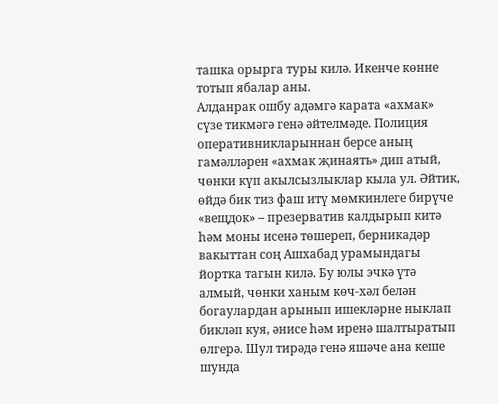ташка орырга туры килә. Икенче көнне тотып ябалар аны.
Алданрак ошбу адәмгә карата «ахмак» сүзе тикмәгә генә әйтелмәде. Полиция оперативникларыннан берсе аның гамәлләрен «ахмак җинаять» дип атый, чөнки күп акылсызлыклар кыла ул. Әйтик, өйдә бик тиз фаш итү мөмкинлеге бирүче «вещдок» – презерватив калдырып китә һәм моны исенә төшереп, берникадәр вакыттан соң Ашхабад урамындагы йортка тагын килә. Бу юлы эчкә үтә алмый, чөнки ханым көч-хәл белән богаулардан арынып ишекләрне ныклап бикләп куя, әнисе һәм иренә шалтыратып өлгерә. Шул тирәдә генә яшәче ана кеше шунда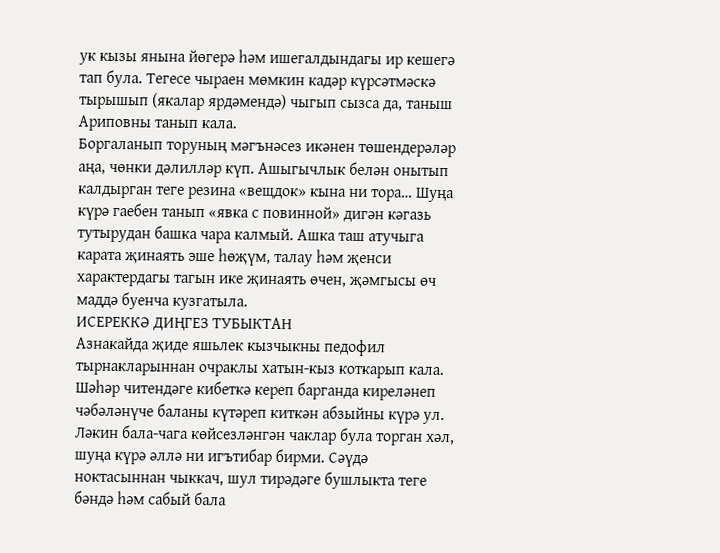ук кызы янына йөгерә һәм ишегалдындагы ир кешегә тап була. Тегесе чыраен мөмкин кадәр күрсәтмәскә тырышып (якалар ярдәмендә) чыгып сызса да, таныш Ариповны танып кала.
Боргаланып торуның мәгънәсез икәнен төшендерәләр аңа, чөнки дәлилләр күп. Ашыгычлык белән онытып калдырган теге резина «вещдок» кына ни тора… Шуңа күрә гаебен танып «явка с повинной» дигән кәгазь тутырудан башка чара калмый. Ашка таш атучыга карата җинаять эше һөҗүм, талау һәм җенси характердагы тагын ике җинаять өчен, җәмгысы өч маддә буенча кузгатыла.
ИСЕРЕККӘ ДИҢГЕЗ ТУБЫКТАН
Азнакайда җиде яшьлек кызчыкны педофил тырнакларыннан очраклы хатын-кыз коткарып кала. Шәһәр читендәге кибеткә кереп барганда киреләнеп чәбәләнүче баланы күтәреп киткән абзыйны күрә ул. Ләкин бала-чага көйсезләнгән чаклар була торган хәл, шуңа күрә әллә ни игътибар бирми. Сәүдә ноктасыннан чыккач, шул тирәдәге бушлыкта теге бәндә һәм сабый бала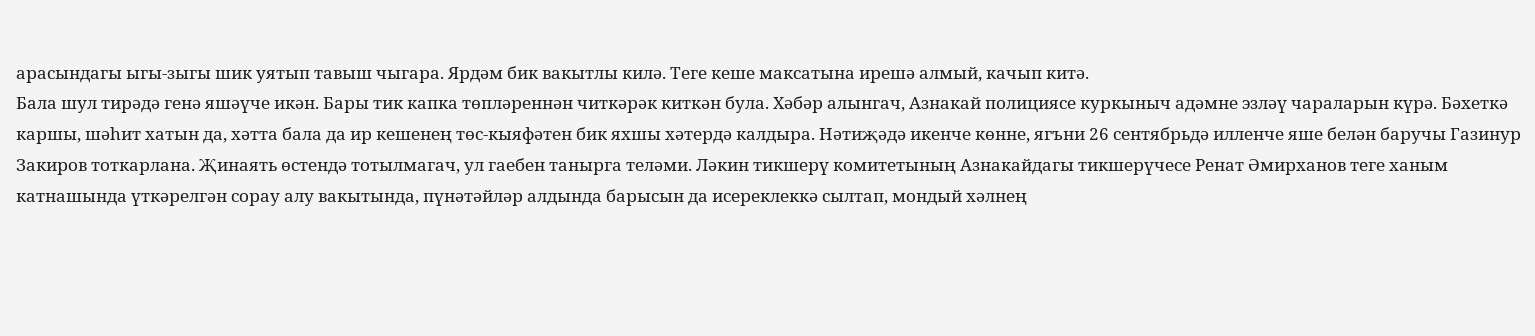арасындагы ыгы-зыгы шик уятып тавыш чыгара. Ярдәм бик вакытлы килә. Теге кеше максатына ирешә алмый, качып китә.
Бала шул тирәдә генә яшәүче икән. Бары тик капка төпләреннән читкәрәк киткән була. Хәбәр алынгач, Азнакай полициясе куркыныч адәмне эзләү чараларын күрә. Бәхеткә каршы, шәһит хатын да, хәтта бала да ир кешенең төс-кыяфәтен бик яхшы хәтердә калдыра. Нәтиҗәдә икенче көнне, ягъни 26 сентябрьдә илленче яше белән баручы Газинур Закиров тоткарлана. Җинаять өстендә тотылмагач, ул гаебен танырга теләми. Ләкин тикшерү комитетының Азнакайдагы тикшерүчесе Ренат Әмирханов теге ханым катнашында үткәрелгән сорау алу вакытында, пүнәтәйләр алдында барысын да исереклеккә сылтап, мондый хәлнең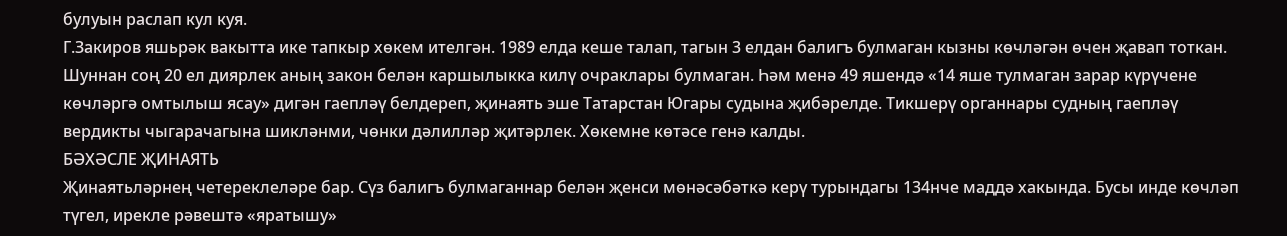булуын раслап кул куя.
Г.Закиров яшьрәк вакытта ике тапкыр хөкем ителгән. 1989 елда кеше талап, тагын 3 елдан балигъ булмаган кызны көчләгән өчен җавап тоткан. Шуннан соң 20 ел диярлек аның закон белән каршылыкка килү очраклары булмаган. Һәм менә 49 яшендә «14 яше тулмаган зарар күрүчене көчләргә омтылыш ясау» дигән гаепләү белдереп, җинаять эше Татарстан Югары судына җибәрелде. Тикшерү органнары судның гаепләү вердикты чыгарачагына шикләнми, чөнки дәлилләр җитәрлек. Хөкемне көтәсе генә калды.
БӘХӘСЛЕ ҖИНАЯТЬ
Җинаятьләрнең четереклеләре бар. Сүз балигъ булмаганнар белән җенси мөнәсәбәткә керү турындагы 134нче маддә хакында. Бусы инде көчләп түгел, ирекле рәвештә «яратышу»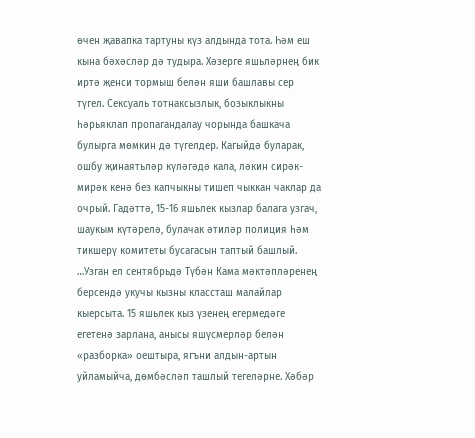өчен җавапка тартуны күз алдында тота. Һәм еш кына бәхәсләр дә тудыра. Хәзерге яшьләрнең бик иртә җенси тормыш белән яши башлавы сер түгел. Сексуаль тотнаксызлык, бозыклыкны һәрьяклап пропагандалау чорында башкача булырга мөмкин дә түгелдер. Кагыйдә буларак, ошбу җинаятьләр күләгәдә кала, ләкин сирәк-мирәк кенә без капчыкны тишеп чыккан чаклар да очрый. Гадәттә, 15-16 яшьлек кызлар балага узгач, шаукым күтәрелә, булачак әтиләр полиция һәм тикшерү комитеты бусагасын таптый башлый.
…Узган ел сентябрьдә Түбән Кама мәктәпләренең берсендә укучы кызны классташ малайлар кыерсыта. 15 яшьлек кыз үзенең егермедәге егетенә зарлана, анысы яшүсмерләр белән «разборка» оештыра, ягъни алдын-артын уйламыйча, дөмбәсләп ташлый тегеләрне. Хәбәр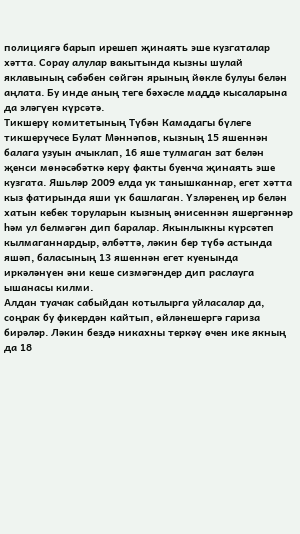полициягә барып ирешеп җинаять эше кузгаталар хәтта. Сорау алулар вакытында кызны шулай яклавының сәбәбен сөйгән ярының йөкле булуы белән аңлата. Бу инде аның теге бәхәсле маддә кысаларына да эләгүен күрсәтә.
Тикшерү комитетының Түбән Камадагы бүлеге тикшерүчесе Булат Мәннәпов, кызның 15 яшеннән балага узуын ачыклап, 16 яше тулмаган зат белән җенси мөнәсәбәткә керү факты буенча җинаять эше кузгата. Яшьләр 2009 елда ук танышканнар, егет хәтта кыз фатирында яши үк башлаган. Үзләренең ир белән хатын кебек торуларын кызның әнисеннән яшергәннәр һәм ул белмәгән дип баралар. Якынлыкны күрсәтеп кылмаганнардыр, әлбәттә, ләкин бер түбә астында яшәп, баласының 13 яшеннән егет куенында иркәләнүен әни кеше сизмәгәндер дип раслауга ышанасы килми.
Алдан туачак сабыйдан котылырга уйласалар да, соңрак бу фикердән кайтып, өйләнешергә гариза бирәләр. Ләкин бездә никахны теркәү өчен ике якның да 18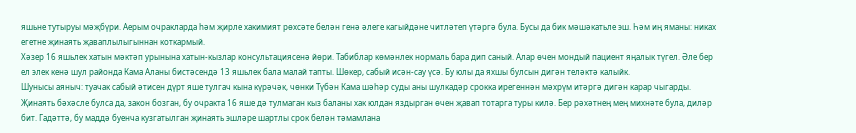яшьне тутыруы мәҗбүри. Аерым очракларда һәм җирле хакимият рөхсәте белән генә әлеге кагыйдәне читләтеп үтәргә була. Бусы да бик мәшәкатьле эш. Һәм иң яманы: никах егетне җинаять җаваплылыгыннан коткармый.
Хәзер 16 яшьлек хатын мәктәп урынына хатын-кызлар консультациясенә йөри. Табиблар көмәнлек нормаль бара дип саный. Алар өчен мондый пациент яңалык түгел. Әле бер ел элек кенә шул районда Кама Аланы бистәсендә 13 яшьлек бала малай тапты. Шөкер, сабый исән-сау үсә. Бу юлы да яхшы булсын дигән теләктә калыйк.
Шунысы аяныч: туачак сабый әтисен дүрт яше тулгач кына күрәчәк, чөнки Түбән Кама шәһәр суды аны шулкадәр срокка ирегеннән мәхрүм итәргә дигән карар чыгарды. Җинаять бәхәсле булса да, закон бозган, бу очракта 16 яше дә тулмаган кыз баланы хак юлдан яздырган өчен җавап тотарга туры килә. Бер рәхәтнең мең михнәте була, диләр бит. Гадәттә, бу маддә буенча кузгатылган җинаять эшләре шартлы срок белән тәмамлана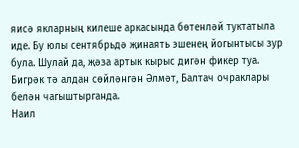яисә якларның килеше аркасында бөтенләй туктатыла иде. Бу юлы сентябрьдә җинаять эшенең йогынтысы зур була. Шулай да, җәза артык кырыс дигән фикер туа. Бигрәк тә алдан сөйләнгән Әлмәт, Балтач очраклары белән чагыштырганда.
Наил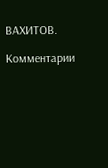ВАХИТОВ.

Комментарии